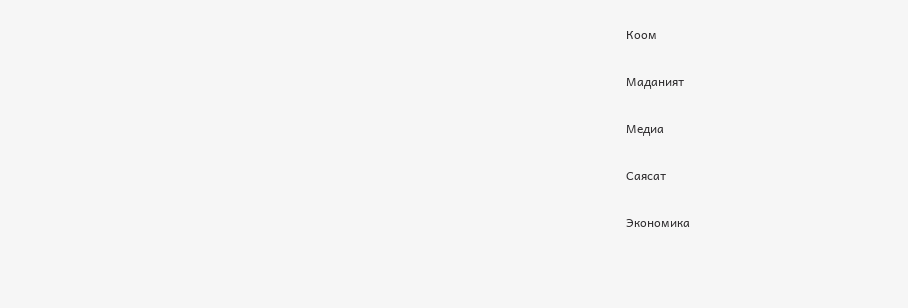Коом

Маданият

Медиа

Саясат

Экономика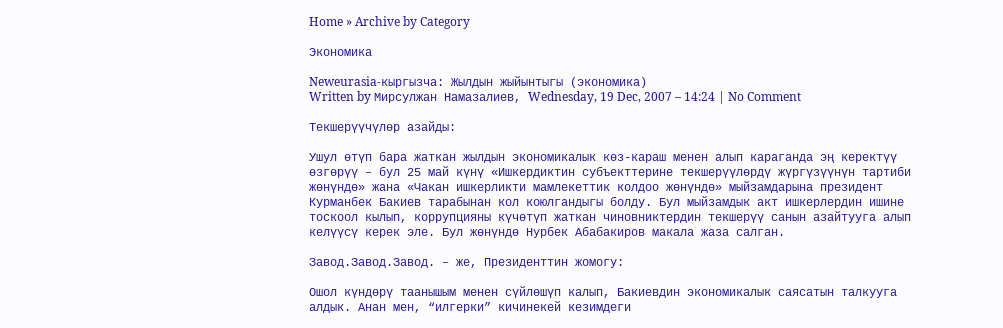Home » Archive by Category

Экономика

Neweurasia-кыргызча: Жылдын жыйынтыгы (экономика)
Written by Мирсулжан Намазалиев, Wednesday, 19 Dec, 2007 – 14:24 | No Comment

Текшерүүчүлөр азайды:

Ушул өтүп бара жаткан жылдын экономикалык көз-караш менен алып караганда эң керектүү өзгөрүү – бул 25 май күнү «Ишкердиктин субъекттерине текшерүүлөрдү жүргүзүүнүн тартиби жөнүндө» жана «Чакан ишкерликти мамлекеттик колдоо жөнүндө» мыйзамдарына президент Курманбек Бакиев тарабынан кол коюлгандыгы болду. Бул мыйзамдык акт ишкерлердин ишине тоскоол кылып, коррупцияны күчөтүп жаткан чиновниктердин текшерүү санын азайтууга алып келүүсү керек эле. Бул жөнүндө Нурбек Абабакиров макала жаза салган.

Завод.Завод.Завод. – же, Президенттин жомогу:

Ошол күндөрү таанышым менен сүйлөшүп калып, Бакиевдин экономикалык саясатын талкууга алдык. Анан мен, “илгерки” кичинекей кезимдеги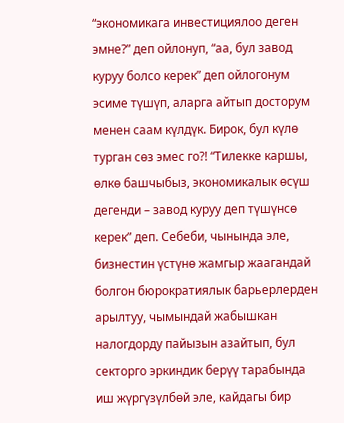“экономикага инвестициялоо деген эмне?” деп ойлонуп, “аа, бул завод куруу болсо керек” деп ойлогонум эсиме түшүп, аларга айтып досторум менен саам күлдүк. Бирок, бул күлө турган сөз эмес го?! “Тилекке каршы, өлкө башчыбыз, экономикалык өсүш дегенди – завод куруу деп түшүнсө керек” деп. Себеби, чынында эле, бизнестин үстүнө жамгыр жаагандай болгон бюрократиялык барьерлерден арылтуу, чымындай жабышкан налогдорду пайызын азайтып, бул секторго эркиндик берүү тарабында иш жүргүзүлбөй эле, кайдагы бир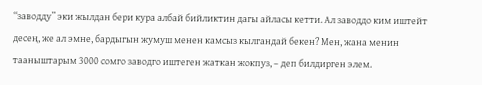“заводду” эки жылдан бери кура албай бийликтин дагы айласы кетти. Ал заводдо ким иштейт десең, же ал эмне, бардыгын жумуш менен камсыз кылгандай бекен? Мен, жана менин тааныштарым 3000 сомго заводго иштеген жаткан жокпуз, – деп билдирген элем.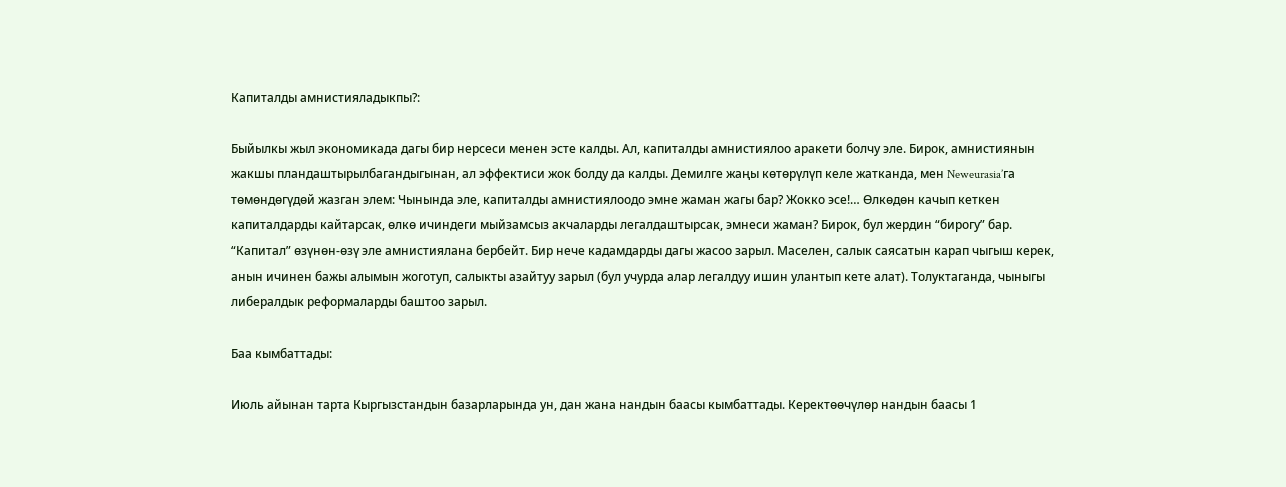Капиталды амнистияладыкпы?:

Быйылкы жыл экономикада дагы бир нерсеси менен эсте калды. Ал, капиталды амнистиялоо аракети болчу эле. Бирок, амнистиянын жакшы пландаштырылбагандыгынан, ал эффектиси жок болду да калды. Демилге жаңы көтөрүлүп келе жатканда, мен Neweurasia’га төмөндөгүдөй жазган элем: Чынында эле, капиталды амнистиялоодо эмне жаман жагы бар? Жокко эсе!… Өлкөдөн качып кеткен капиталдарды кайтарсак, өлкө ичиндеги мыйзамсыз акчаларды легалдаштырсак, эмнеси жаман? Бирок, бул жердин “бирогу” бар. “Капитал” өзүнөн-өзү эле амнистиялана бербейт. Бир нече кадамдарды дагы жасоо зарыл. Маселен, салык саясатын карап чыгыш керек, анын ичинен бажы алымын жоготуп, салыкты азайтуу зарыл (бул учурда алар легалдуу ишин улантып кете алат). Толуктаганда, чыныгы либералдык реформаларды баштоо зарыл.

Баа кымбаттады:

Июль айынан тарта Кыргызстандын базарларында ун, дан жана нандын баасы кымбаттады. Керектөөчүлөр нандын баасы 1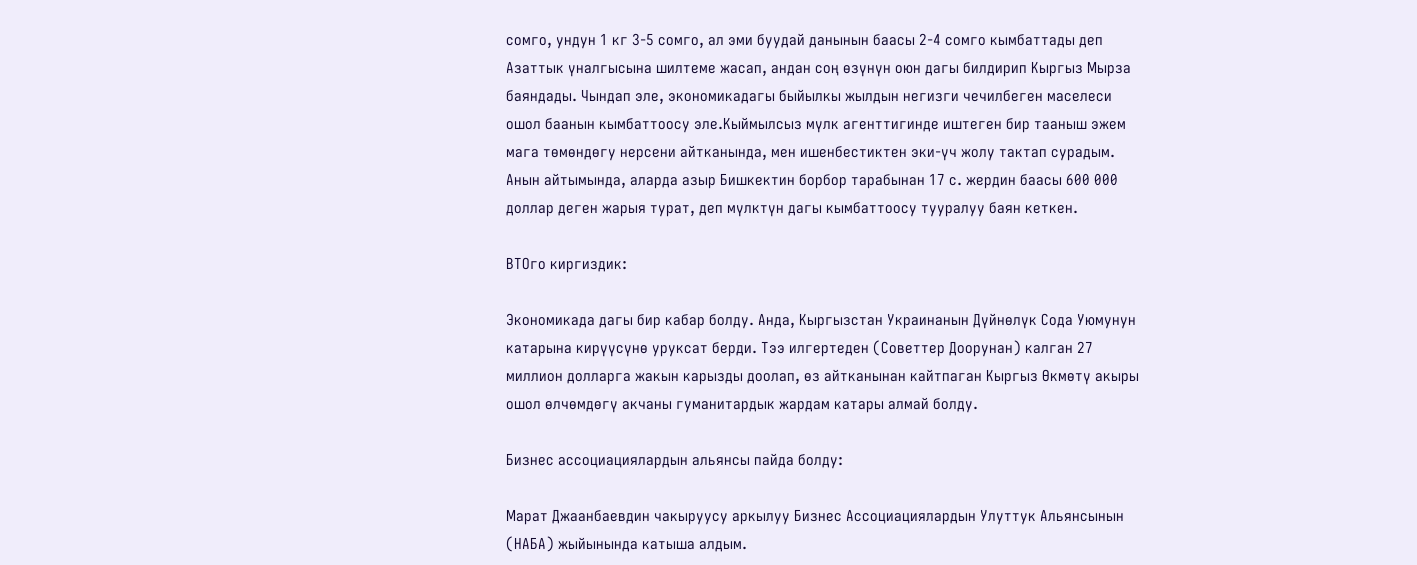сомго, ундун 1 кг 3-5 сомго, ал эми буудай данынын баасы 2-4 сомго кымбаттады деп Азаттык үналгысына шилтеме жасап, андан соң өзүнүн оюн дагы билдирип Кыргыз Мырза баяндады. Чындап эле, экономикадагы быйылкы жылдын негизги чечилбеген маселеси ошол баанын кымбаттоосу эле.Кыймылсыз мүлк агенттигинде иштеген бир тааныш эжем мага төмөндөгу нерсени айтканында, мен ишенбестиктен эки-үч жолу тактап сурадым. Анын айтымында, аларда азыр Бишкектин борбор тарабынан 17 с. жердин баасы 600 000 доллар деген жарыя турат, деп мүлктүн дагы кымбаттоосу тууралуу баян кеткен.

ВТОго киргиздик:

Экономикада дагы бир кабар болду. Анда, Кыргызстан Украинанын Дүйнөлүк Сода Уюмунун катарына кирүүсүнө уруксат берди. Тээ илгертеден (Советтер Доорунан) калган 27 миллион долларга жакын карызды доолап, өз айтканынан кайтпаган Кыргыз Өкмөтү акыры ошол өлчөмдөгү акчаны гуманитардык жардам катары алмай болду.

Бизнес ассоциациялардын альянсы пайда болду:

Марат Джаанбаевдин чакыруусу аркылуу Бизнес Ассоциациялардын Улуттук Альянсынын (НАБА) жыйынында катыша алдым.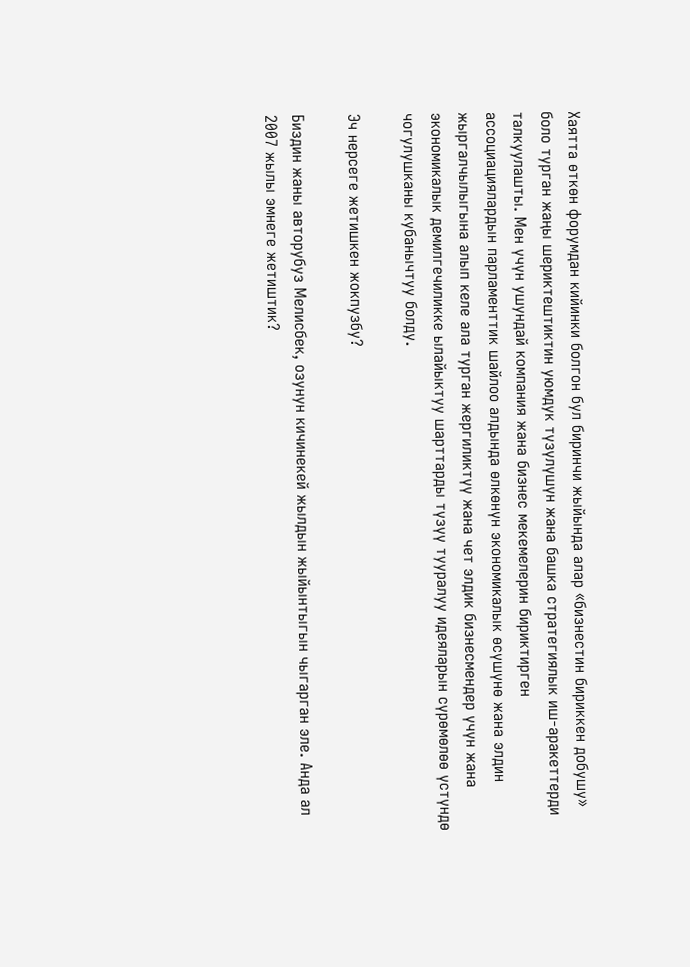Хаятта өткөн форумдан кийинки болгон бул биринчи жыйында алар «бизнестин бириккен добушу» боло турган жаңы шериктештиктин уюмдук түзүлүшүн жана башка стратегиялык иш-аракеттерди талкуулашты. Мен үчүн ушундай компания жана бизнес мекемелерин бириктирген ассоциациялардын парламенттик шайлоо алдында өлкөнүн экономикалык өсүшүнө жана элдин жыргалчылыгына алып келе ала турган жергиликтүү жана чет элдик бизнесмендер үчүн жана экономикалык демилгечиликке ылайыктуу шарттарды түзүү тууралуу идеяларын сүрөмөлөө үстүндө чогулушканы кубанычтуу болду.

Эч нерсеге жетишкен жокпузбу?

Биздин жаны авторубуз Мелисбек, озунун кичинекей жылдын жыйынтыгын чыгарган эле. Анда ал 2007 жылы эмнеге жетиштик?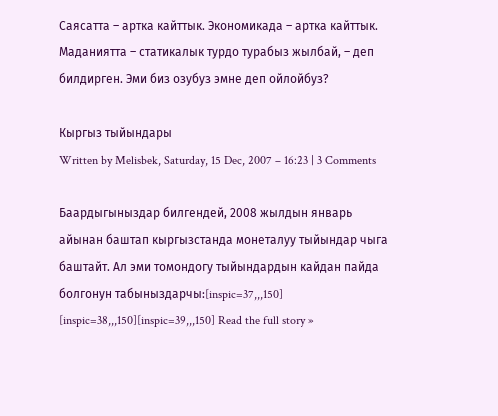Саясатта – артка кайттык. Экономикада – артка кайттык. Маданиятта – статикалык турдо турабыз жылбай, – деп билдирген. Эми биз озубуз эмне деп ойлойбуз?

Кыргыз тыйындары
Written by Melisbek, Saturday, 15 Dec, 2007 – 16:23 | 3 Comments

Баардыгыныздар билгендей, 2008 жылдын январь айынан баштап кыргызстанда монеталуу тыйындар чыга баштайт. Ал эми томондогу тыйындардын кайдан пайда болгонун табыныздарчы:[inspic=37,,,150] [inspic=38,,,150][inspic=39,,,150] Read the full story »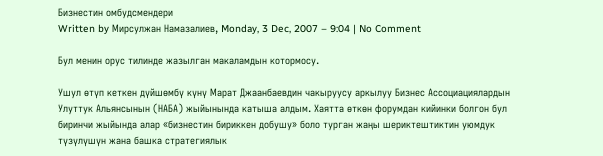Бизнестин омбудсмендери
Written by Мирсулжан Намазалиев, Monday, 3 Dec, 2007 – 9:04 | No Comment

Бул менин орус тилинде жазылган макаламдын котормосу.

Ушул өтүп кеткен дүйшөмбү күнү Марат Джаанбаевдин чакыруусу аркылуу Бизнес Ассоциациялардын Улуттук Альянсынын (НАБА) жыйынында катыша алдым. Хаятта өткөн форумдан кийинки болгон бул биринчи жыйында алар «бизнестин бириккен добушу» боло турган жаңы шериктештиктин уюмдук түзүлүшүн жана башка стратегиялык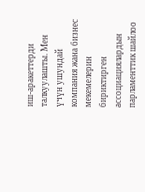иш-аракеттерди талкуулашты. Мен үчүн ушундай компания жана бизнес мекемелерин бириктирген ассоциациялардын парламенттик шайлоо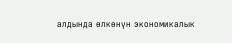алдында өлкөнүн экономикалык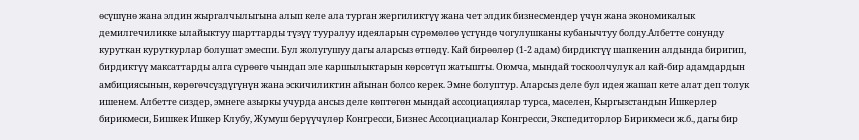өсүшүнө жана элдин жыргалчылыгына алып келе ала турган жергиликтүү жана чет элдик бизнесмендер үчүн жана экономикалык демилгечиликке ылайыктуу шарттарды түзүү тууралуу идеяларын сүрөмөлөө үстүндө чогулушканы кубанычтуу болду.Албетте сонунду куруткан куруткурлар болушат эмеспи. Бул жолугушуу дагы аларсыз өтпөдү. Кай бирөөлөр (1-2 адам) бирдиктүү шапкенин алдында биригип, бирдиктүү максаттарды алга сүрөөгө чындап эле каршылыктарын көрсөтүп жатышты. Оюмча, мындай тоскоолчулук ал кай-бир адамдардын амбициясынын, көрөгөчсүздүгүнүн жана эскичиликтин айынан болсо керек. Эмне болуптур. Аларсыз деле бул идея жашап кете алат деп толук ишенем. Албетте сиздер, эмнеге азыркы учурда ансыз деле көптөгөн мындай ассоциациялар турса, маселен, Кыргызстандын Ишкерлер бирикмеси, Бишкек Ишкер Клубу, Жумуш берүүчүлөр Конгресси, Бизнес Ассоциациалар Конгресси, Экспедиторлор Бирикмеси ж.б., дагы бир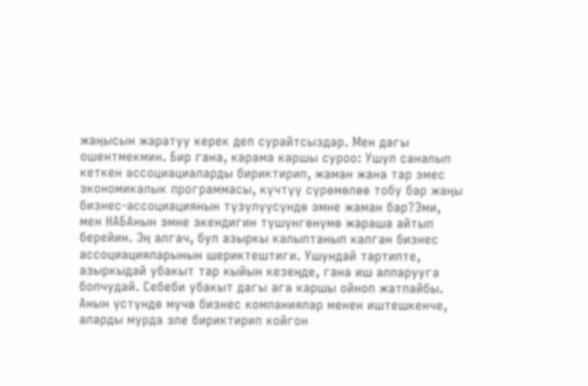жаңысын жаратуу керек деп сурайтсыздар. Мен дагы ошентмекмин. Бир гана, карама каршы суроо: Ушул саналып кеткен ассоциациаларды бириктирип, жаман жана тар эмес экономикалык программасы, күчтүү сүрөмөлөө тобу бар жаңы бизнес-ассоциациянын түзүлүүсүндө эмне жаман бар?Эми, мен НАБАнын эмне экендигин түшүнгөнүмө жараша айтып берейин. Эң алгач, бул азыркы калыптанып калган бизнес ассоциацияларынын шериктештиги. Ушундай тартипте, азыркыдай убакыт тар кыйын кезеңде, гана иш алпарууга болчудай. Себеби убакыт дагы ага каршы ойноп жатпайбы. Анын үстүндө мүчө бизнес компаниялар менен иштешкенче, аларды мурда эле бириктирип койгон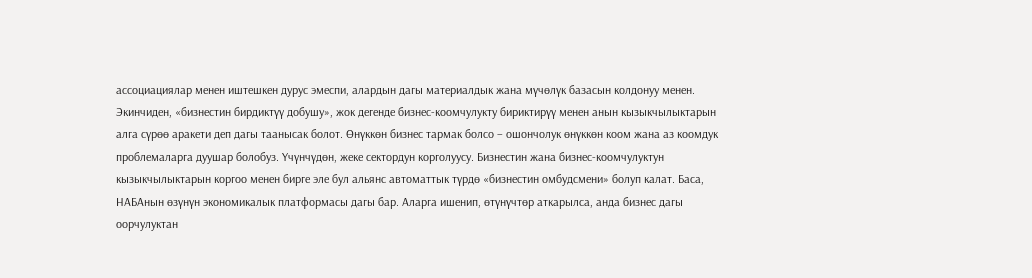ассоциациялар менен иштешкен дурус эмеспи, алардын дагы материалдык жана мүчөлүк базасын колдонуу менен. Экинчиден, «бизнестин бирдиктүү добушу», жок дегенде бизнес-коомчулукту бириктирүү менен анын кызыкчылыктарын алга сүрөө аракети деп дагы таанысак болот. Өнүккөн бизнес тармак болсо – ошончолук өнүккөн коом жана аз коомдук проблемаларга дуушар болобуз. Үчүнчүдөн, жеке сектордун корголуусу. Бизнестин жана бизнес-коомчулуктун кызыкчылыктарын коргоо менен бирге эле бул альянс автоматтык түрдө «бизнестин омбудсмени» болуп калат. Баса, НАБАнын өзүнүн экономикалык платформасы дагы бар. Аларга ишенип, өтүнүчтөр аткарылса, анда бизнес дагы оорчулуктан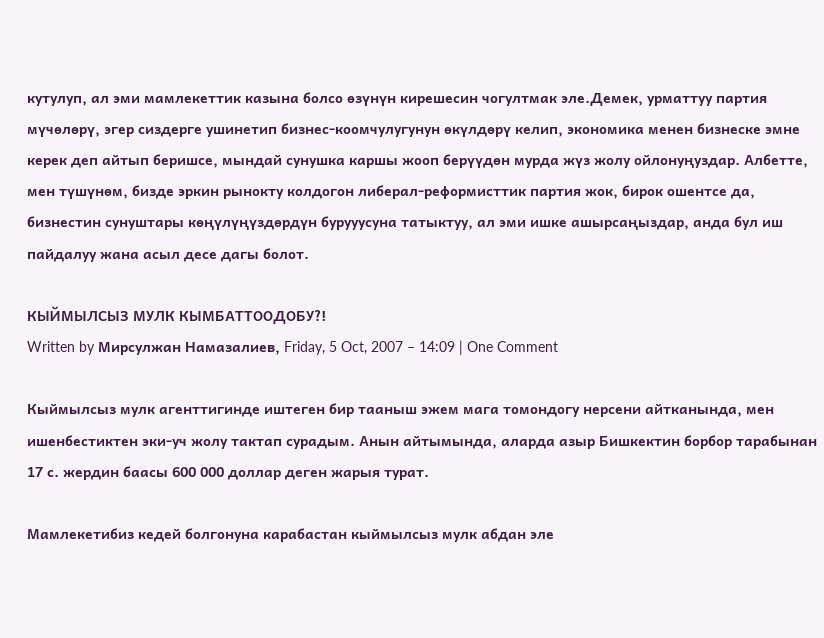кутулуп, ал эми мамлекеттик казына болсо өзүнүн кирешесин чогултмак эле.Демек, урматтуу партия мүчөлөрү, эгер сиздерге ушинетип бизнес-коомчулугунун өкүлдөрү келип, экономика менен бизнеске эмне керек деп айтып беришсе, мындай сунушка каршы жооп берүүдөн мурда жүз жолу ойлонуңуздар. Албетте, мен түшүнөм, бизде эркин рынокту колдогон либерал-реформисттик партия жок, бирок ошентсе да, бизнестин сунуштары көңүлүңүздөрдүн бурууусуна татыктуу, ал эми ишке ашырсаңыздар, анда бул иш пайдалуу жана асыл десе дагы болот.

КЫЙМЫЛСЫЗ МУЛК КЫМБАТТООДОБУ?!
Written by Мирсулжан Намазалиев, Friday, 5 Oct, 2007 – 14:09 | One Comment

Кыймылсыз мулк агенттигинде иштеген бир тааныш эжем мага томондогу нерсени айтканында, мен ишенбестиктен эки-уч жолу тактап сурадым. Анын айтымында, аларда азыр Бишкектин борбор тарабынан 17 с. жердин баасы 600 000 доллар деген жарыя турат.

Мамлекетибиз кедей болгонуна карабастан кыймылсыз мулк абдан эле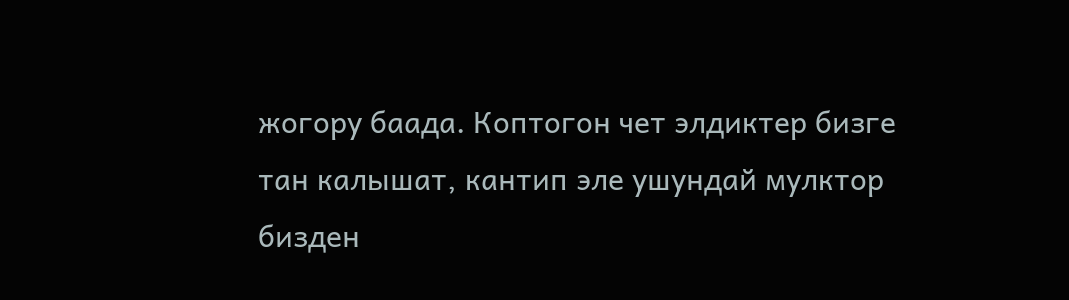жогору баада. Коптогон чет элдиктер бизге тан калышат, кантип эле ушундай мулктор бизден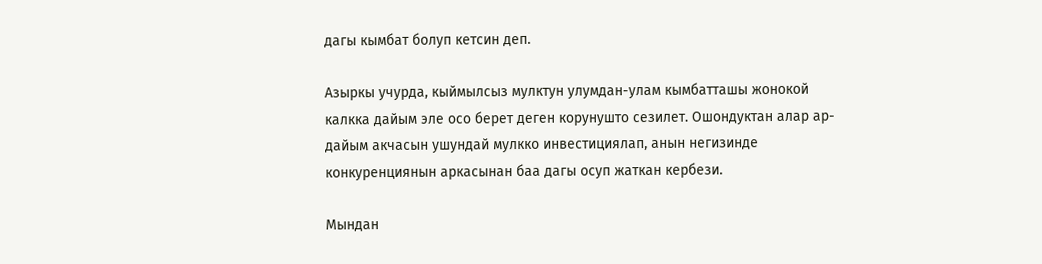дагы кымбат болуп кетсин деп.

Азыркы учурда, кыймылсыз мулктун улумдан-улам кымбатташы жонокой калкка дайым эле осо берет деген корунушто сезилет. Ошондуктан алар ар-дайым акчасын ушундай мулкко инвестициялап, анын негизинде конкуренциянын аркасынан баа дагы осуп жаткан кербези.

Мындан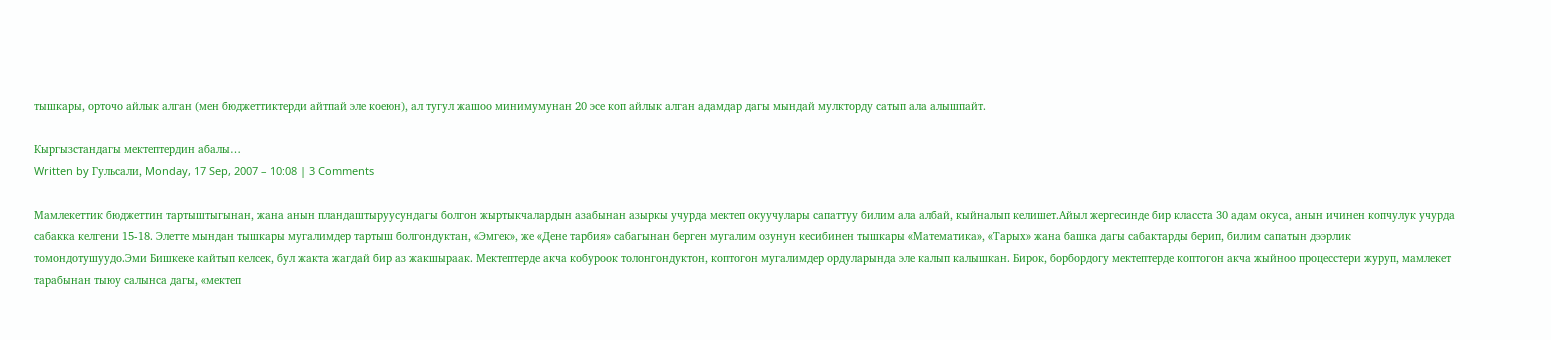тышкары, орточо айлык алган (мен бюджеттиктерди айтпай эле коеюн), ал тугул жашоо минимумунан 20 эсе коп айлык алган адамдар дагы мындай мулкторду сатып ала алышпайт.

Кыргызстандагы мектептердин абалы…
Written by Гульсали, Monday, 17 Sep, 2007 – 10:08 | 3 Comments

Мамлекеттик бюджеттин тартыштыгынан, жана анын пландаштыруусундагы болгон жыртыкчалардын азабынан азыркы учурда мектеп окуучулары сапаттуу билим ала албай, кыйналып келишет.Айыл жергесинде бир класста 30 адам окуса, анын ичинен копчулук учурда сабакка келгени 15-18. Элетте мындан тышкары мугалимдер тартыш болгондуктан, «Эмгек», же «Дене тарбия» сабагынан берген мугалим озунун кесибинен тышкары «Математика», «Тарых» жана башка дагы сабактарды берип, билим сапатын дээрлик томондотушуудо.Эми Бишкеке кайтып келсек, бул жакта жагдай бир аз жакшыраак. Мектептерде акча кобуроок толонгондуктон, коптогон мугалимдер ордуларында эле калып калышкан. Бирок, борбордогу мектептерде коптогон акча жыйноо процесстери журуп, мамлекет тарабынан тыюу салынса дагы, «мектеп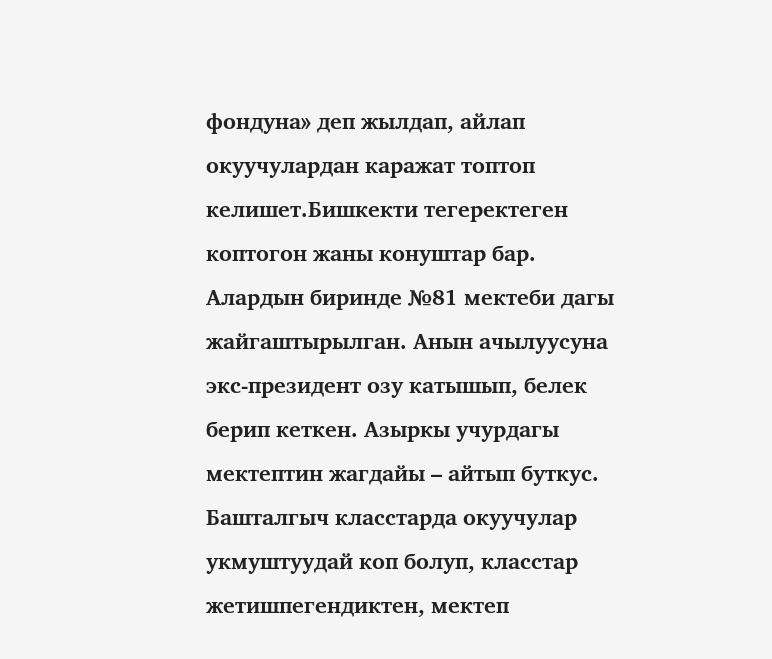фондуна» деп жылдап, айлап окуучулардан каражат топтоп келишет.Бишкекти тегеректеген коптогон жаны конуштар бар. Алардын биринде №81 мектеби дагы жайгаштырылган. Анын ачылуусуна экс-президент озу катышып, белек берип кеткен. Азыркы учурдагы мектептин жагдайы – айтып буткус. Башталгыч класстарда окуучулар укмуштуудай коп болуп, класстар жетишпегендиктен, мектеп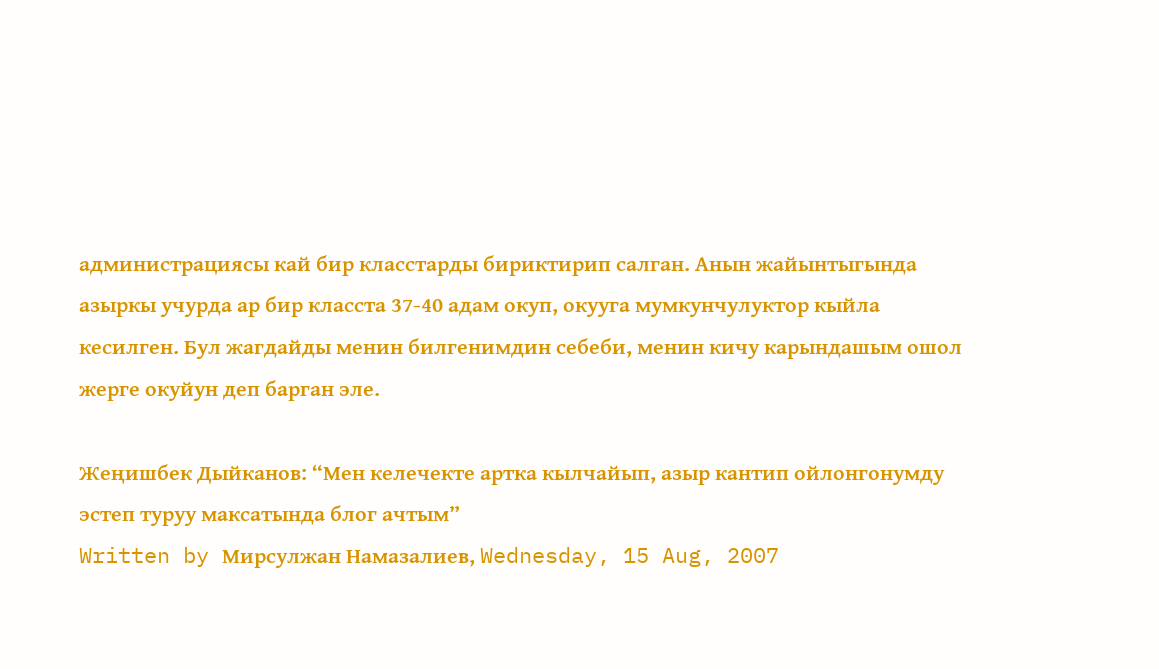администрациясы кай бир класстарды бириктирип салган. Анын жайынтыгында азыркы учурда ар бир класста 37-40 адам окуп, окууга мумкунчулуктор кыйла кесилген. Бул жагдайды менин билгенимдин себеби, менин кичу карындашым ошол жерге окуйун деп барган эле.

Жеңишбек Дыйканов: “Мен келечекте артка кылчайып, азыр кантип ойлонгонумду эстеп туруу максатында блог ачтым”
Written by Мирсулжан Намазалиев, Wednesday, 15 Aug, 2007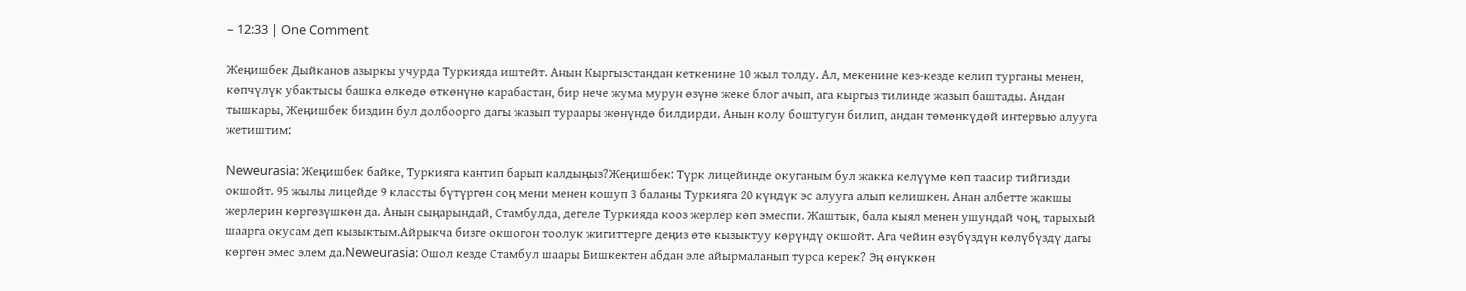– 12:33 | One Comment

Жеңишбек Дыйканов азыркы учурда Туркияда иштейт. Анын Кыргызстандан кеткенине 10 жыл толду. Ал, мекенине кез-кезде келип турганы менен, көпчүлүк убактысы башка өлкөдө өткөнүнө карабастан, бир нече жума мурун өзүнө жеке блог ачып, ага кыргыз тилинде жазып баштады. Андан тышкары, Жеңишбек биздин бул долбоорго дагы жазып тураары жөнүндө билдирди. Анын колу боштугун билип, андан төмөнкүдөй интервью алууга жетиштим:

Neweurasia: Жеңишбек байке, Туркияга кантип барып калдыңыз?Жеңишбек: Түрк лицейинде окуганым бул жакка келүүмө көп таасир тийгизди окшойт. 95 жылы лицейде 9 классты бүтүргөн соң мени менен кошуп 3 баланы Туркияга 20 күндүк эс алууга алып келишкен. Анан албетте жакшы жерлерин көргөзүшкөн да. Анын сыңарындай, Стамбулда, дегеле Туркияда кооз жерлер көп эмеспи. Жаштык, бала кыял менен ушундай чоң, тарыхый шаарга окусам деп кызыктым.Айрыкча бизге окшогон тоолук жигиттерге деңиз өтө кызыктуу көрүндү окшойт. Ага чейин өзүбүздүн көлүбүздү дагы көргөн эмес элем да.Neweurasia: Ошол кезде Стамбул шаары Бишкектен абдан эле айырмаланып турса керек? Эң өнүккөн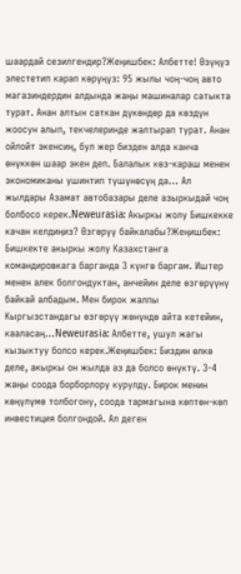шаардай сезилгендир?Жеңишбек: Албетте! Өзүңүз элестетип карап көрүңүз: 95 жылы чоң-чоң авто магазиндердин алдында жаңы машиналар сатыкта турат. Анан алтын саткан дүкөндөр да көздүн жоосун алып, текчелеринде жалтырап турат. Анан ойлойт экенсиң, бул жер бизден алда канча өнүккөн шаар экен деп. Балалык көз-караш менен экономиканы ушинтип түшүнөсүң да… Ал жылдары Азамат автобазары деле азыркыдай чоң болбосо керек.Neweurasia: Акыркы жолу Бишкекке качан келдиңиз? Өзгөрүү байкалабы?Жеңишбек: Бишкекте акыркы жолу Казахстанга командировкага барганда 3 күнгө баргам. Иштер менен алек болгондуктан, анчейин деле өзгөрүүнү байкай албадым. Мен бирок жалпы Кыргызстандагы өзгөрүү жөнүндө айта кетейин, кааласаң…Neweurasia: Албетте, ушул жагы кызыктуу болсо керек.Жеңишбек: Биздин өлкө деле, акыркы он жылда аз да болсо өнүктү. 3-4 жаңы соода борборлору курулду. Бирок менин көңүлүмө толбогону, соода тармагына көптөн-көп инвестиция болгондой. Ал деген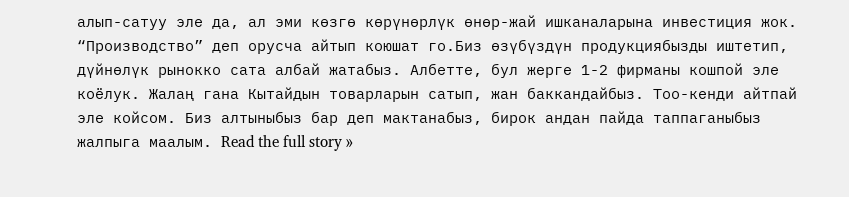алып-сатуу эле да, ал эми көзгө көрүнөрлүк өнөр-жай ишканаларына инвестиция жок. “Производство” деп орусча айтып коюшат го.Биз өзүбүздүн продукциябызды иштетип, дүйнөлүк рынокко сата албай жатабыз. Албетте, бул жерге 1-2 фирманы кошпой эле коёлук. Жалаң гана Кытайдын товарларын сатып, жан баккандайбыз. Тоо-кенди айтпай эле койсом. Биз алтыныбыз бар деп мактанабыз, бирок андан пайда таппаганыбыз жалпыга маалым. Read the full story »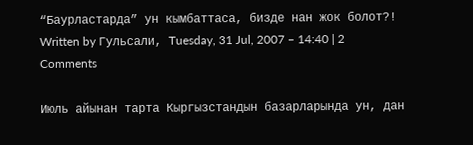“Баурластарда” ун кымбаттаса, бизде нан жок болот?!
Written by Гульсали, Tuesday, 31 Jul, 2007 – 14:40 | 2 Comments

Июль айынан тарта Кыргызстандын базарларында ун, дан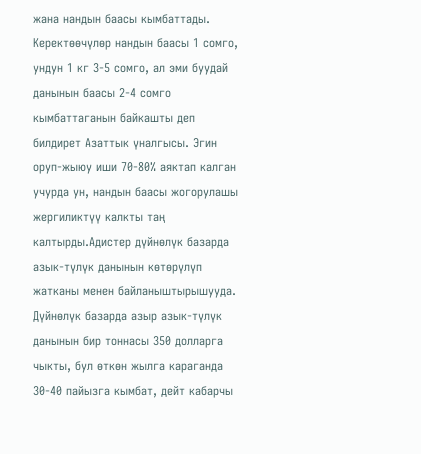жана нандын баасы кымбаттады. Керектөөчүлөр нандын баасы 1 сомго, ундун 1 кг 3-5 сомго, ал эми буудай данынын баасы 2-4 сомго кымбаттаганын байкашты деп билдирет Азаттык үналгысы. Эгин оруп-жыюу иши 70-80% аяктап калган учурда ун, нандын баасы жогорулашы жергиликтүү калкты таң калтырды.Адистер дүйнөлүк базарда азык-түлүк данынын көтөрүлүп жатканы менен байланыштырышууда. Дүйнөлүк базарда азыр азык-түлүк данынын бир тоннасы 350 долларга чыкты, бул өткөн жылга караганда 30-40 пайызга кымбат, дейт кабарчы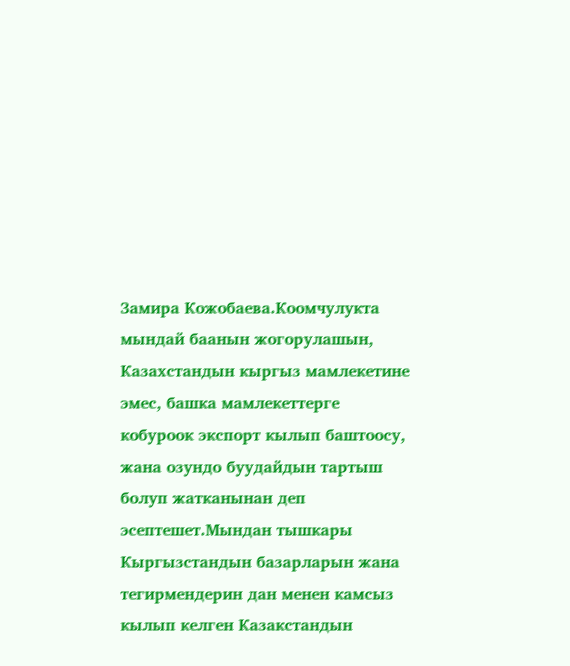Замира Кожобаева.Коомчулукта мындай баанын жогорулашын, Казахстандын кыргыз мамлекетине эмес, башка мамлекеттерге кобуроок экспорт кылып баштоосу, жана озундо буудайдын тартыш болуп жатканынан деп эсептешет.Мындан тышкары Кыргызстандын базарларын жана тегирмендерин дан менен камсыз кылып келген Казакстандын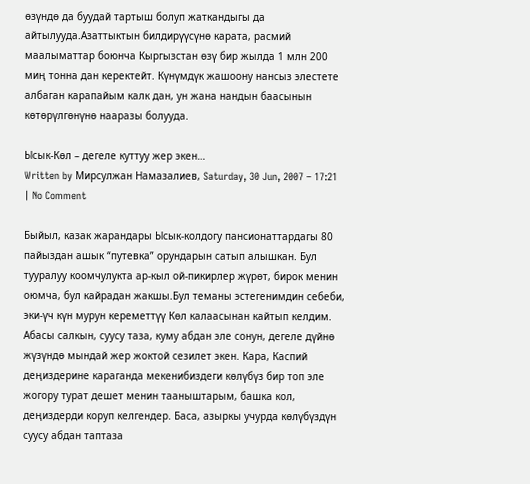өзүндө да буудай тартыш болуп жаткандыгы да айтылууда.Азаттыктын билдирүүсүнө карата, расмий маалыматтар боюнча Кыргызстан өзү бир жылда 1 млн 200 миң тонна дан керектейт. Күнүмдүк жашоону нансыз элестете албаган карапайым калк дан, ун жана нандын баасынын көтөрүлгөнүнө нааразы болууда.

Ысык-Көл – дегеле куттуу жер экен…
Written by Мирсулжан Намазалиев, Saturday, 30 Jun, 2007 – 17:21 | No Comment

Быйыл, казак жарандары Ысык-колдогу пансионаттардагы 80 пайыздан ашык “путевка” орундарын сатып алышкан. Бул тууралуу коомчулукта ар-кыл ой-пикирлер жүрөт, бирок менин оюмча, бул кайрадан жакшы.Бул теманы эстегенимдин себеби, эки-үч күн мурун кереметтүү Көл калаасынан кайтып келдим. Абасы салкын, суусу таза, куму абдан эле сонун, дегеле дүйнө жүзүндө мындай жер жоктой сезилет экен. Кара, Каспий деңиздерине караганда мекенибиздеги көлүбүз бир топ эле жогору турат дешет менин тааныштарым, башка кол, деңиздерди коруп келгендер. Баса, азыркы учурда көлүбүздүн суусу абдан таптаза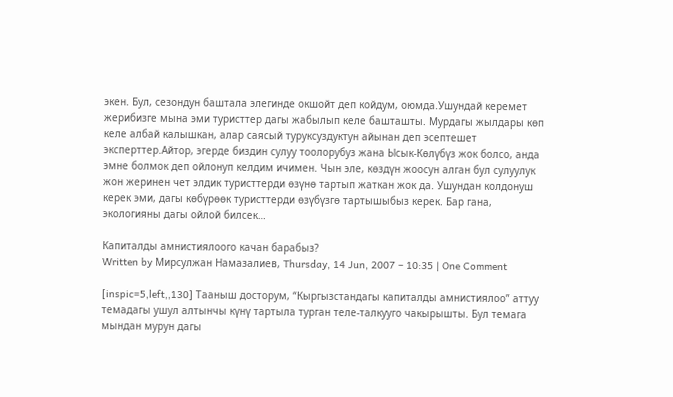экен. Бул, сезондун баштала элегинде окшойт деп койдум, оюмда.Ушундай керемет жерибизге мына эми туристтер дагы жабылып келе башташты. Мурдагы жылдары көп келе албай калышкан, алар саясый туруксуздуктун айынан деп эсептешет эксперттер.Айтор, эгерде биздин сулуу тоолорубуз жана Ысык-Көлүбүз жок болсо, анда эмне болмок деп ойлонуп келдим ичимен. Чын эле, көздүн жоосун алган бул сулуулук жон жеринен чет элдик туристтерди өзүнө тартып жаткан жок да. Ушундан колдонуш керек эми, дагы көбүрөөк туристтерди өзүбүзгө тартышыбыз керек. Бар гана, экологияны дагы ойлой билсек…

Капиталды амнистиялоого качан барабыз?
Written by Мирсулжан Намазалиев, Thursday, 14 Jun, 2007 – 10:35 | One Comment

[inspic=5,left,,130] Тааныш досторум, “Кыргызстандагы капиталды амнистиялоо” аттуу темадагы ушул алтынчы күнү тартыла турган теле-талкууго чакырышты. Бул темага мындан мурун дагы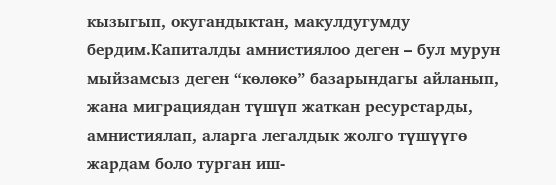кызыгып, окугандыктан, макулдугумду бердим.Капиталды амнистиялоо деген – бул мурун мыйзамсыз деген “көлөкө” базарындагы айланып, жана миграциядан түшүп жаткан ресурстарды, амнистиялап, аларга легалдык жолго түшүүгө жардам боло турган иш-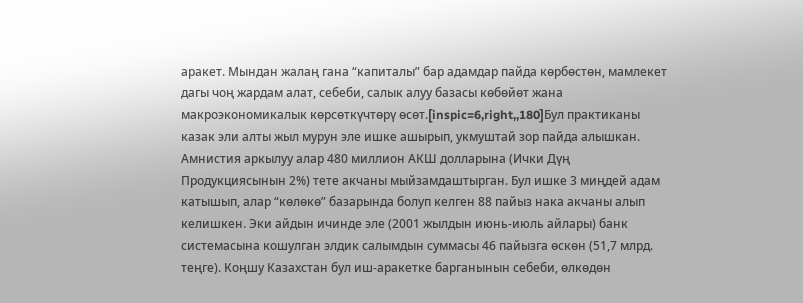аракет. Мындан жалаң гана “капиталы” бар адамдар пайда көрбөстөн, мамлекет дагы чоң жардам алат, себеби, салык алуу базасы көбөйөт жана макроэкономикалык көрсөткүчтөрү өсөт.[inspic=6,right,,180]Бул практиканы казак эли алты жыл мурун эле ишке ашырып, укмуштай зор пайда алышкан. Амнистия аркылуу алар 480 миллион АКШ долларына (Ички Дүң Продукциясынын 2%) тете акчаны мыйзамдаштырган. Бул ишке 3 миңдей адам катышып, алар “көлөкө” базарында болуп келген 88 пайыз нака акчаны алып келишкен. Эки айдын ичинде эле (2001 жылдын июнь-июль айлары) банк системасына кошулган элдик салымдын суммасы 46 пайызга өскөн (51,7 млрд. теңге). Коңшу Казахстан бул иш-аракетке барганынын себеби, өлкөдөн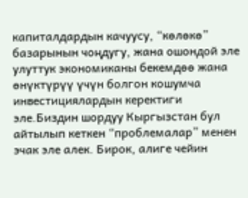капиталдардын качуусу, “көлөкө” базарынын чоңдугу, жана ошондой эле улуттук экономиканы бекемдөө жана өнүктүрүү үчүн болгон кошумча инвестициялардын керектиги эле.Биздин шордуу Кыргызстан бул айтылып кеткен “проблемалар” менен эчак эле алек. Бирок, алиге чейин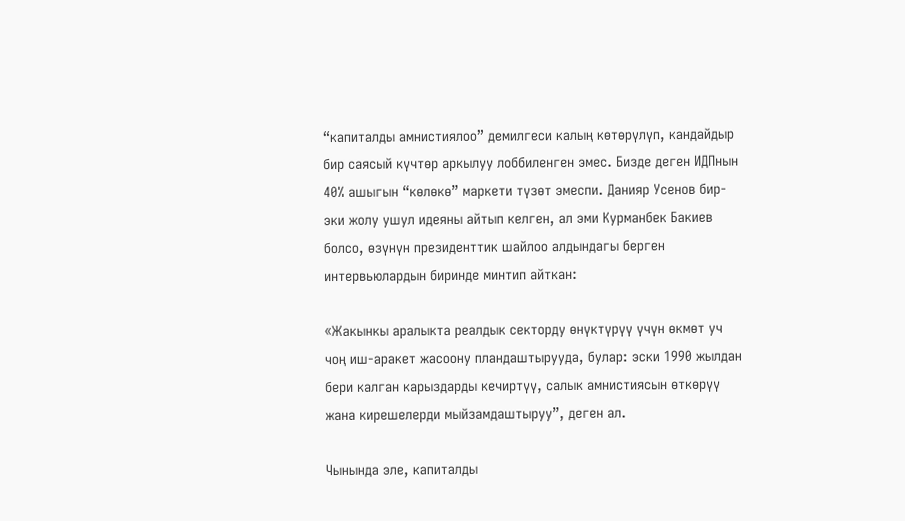“капиталды амнистиялоо” демилгеси калың көтөрүлүп, кандайдыр бир саясый күчтөр аркылуу лоббиленген эмес. Бизде деген ИДПнын 40% ашыгын “көлөкө” маркети түзөт эмеспи. Данияр Усенов бир-эки жолу ушул идеяны айтып келген, ал эми Курманбек Бакиев болсо, өзүнүн президенттик шайлоо алдындагы берген интервьюлардын биринде минтип айткан:

«Жакынкы аралыкта реалдык секторду өнүктүрүү үчүн өкмөт уч чоң иш-аракет жасоону пландаштырууда, булар: эски 1990 жылдан бери калган карыздарды кечиртүү, салык амнистиясын өткөрүү жана кирешелерди мыйзамдаштыруу”, деген ал.

Чынында эле, капиталды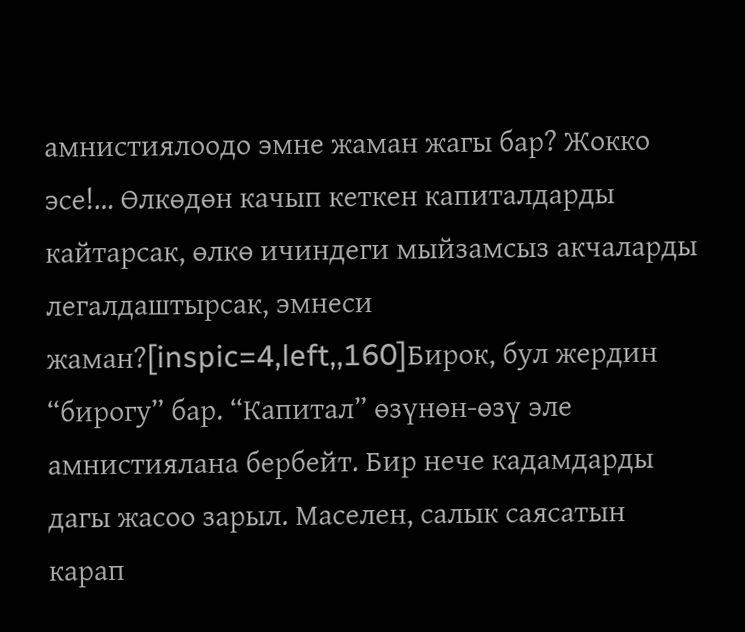амнистиялоодо эмне жаман жагы бар? Жокко эсе!… Өлкөдөн качып кеткен капиталдарды кайтарсак, өлкө ичиндеги мыйзамсыз акчаларды легалдаштырсак, эмнеси жаман?[inspic=4,left,,160]Бирок, бул жердин “бирогу” бар. “Капитал” өзүнөн-өзү эле амнистиялана бербейт. Бир нече кадамдарды дагы жасоо зарыл. Маселен, салык саясатын карап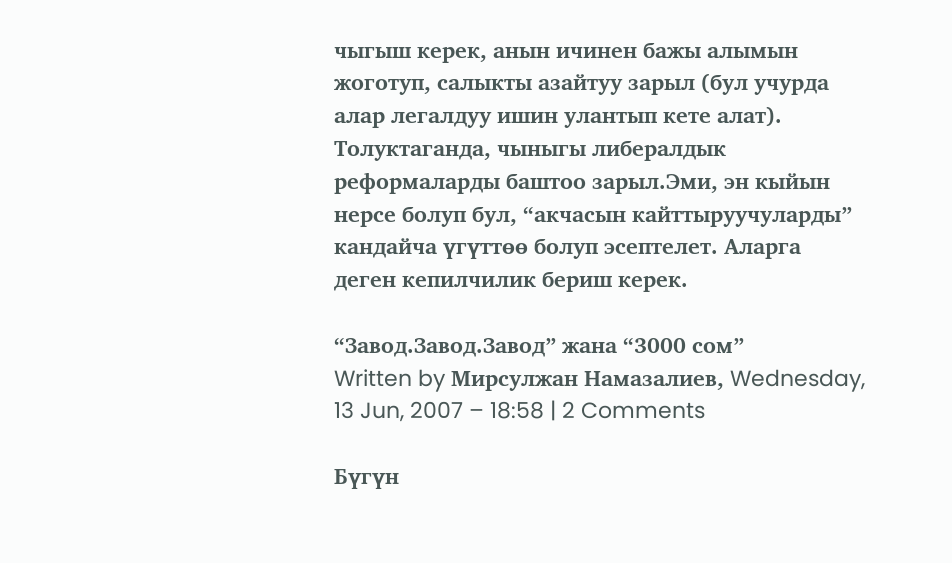чыгыш керек, анын ичинен бажы алымын жоготуп, салыкты азайтуу зарыл (бул учурда алар легалдуу ишин улантып кете алат). Толуктаганда, чыныгы либералдык реформаларды баштоо зарыл.Эми, эн кыйын нерсе болуп бул, “акчасын кайттыруучуларды” кандайча үгүттөө болуп эсептелет. Аларга деген кепилчилик бериш керек.

“Завод.Завод.Завод” жана “3000 сом”
Written by Мирсулжан Намазалиев, Wednesday, 13 Jun, 2007 – 18:58 | 2 Comments

Бүгүн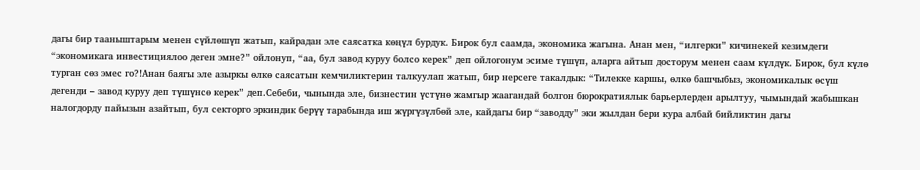дагы бир тааныштарым менен сүйлөшүп жатып, кайрадан эле саясатка көңүл бурдук. Бирок бул саамда, экономика жагына. Анан мен, “илгерки” кичинекей кезимдеги “экономикага инвестициялоо деген эмне?” ойлонуп, “аа, бул завод куруу болсо керек” деп ойлогонум эсиме түшүп, аларга айтып досторум менен саам күлдүк. Бирок, бул күлө турган сөз эмес го?!Анан баягы эле азыркы өлкө саясатын кемчиликтерин талкуулап жатып, бир нерсеге такалдык: “Тилекке каршы, өлкө башчыбыз, экономикалык өсүш дегенди – завод куруу деп түшүнсө керек” деп.Себеби, чынында эле, бизнестин үстүнө жамгыр жаагандай болгон бюрократиялык барьерлерден арылтуу, чымындай жабышкан налогдорду пайызын азайтып, бул секторго эркиндик берүү тарабында иш жүргүзүлбөй эле, кайдагы бир “заводду” эки жылдан бери кура албай бийликтин дагы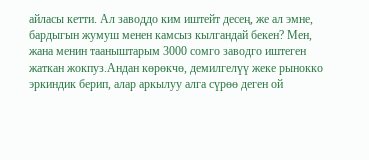айласы кетти. Ал заводдо ким иштейт десең, же ал эмне, бардыгын жумуш менен камсыз кылгандай бекен? Мен, жана менин тааныштарым 3000 сомго заводго иштеген жаткан жокпуз.Андан көрөкчө, демилгелүү жеке рынокко эркиндик берип, алар аркылуу алга сүрөө деген ой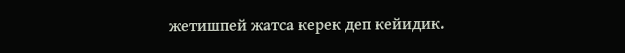жетишпей жатса керек деп кейидик.